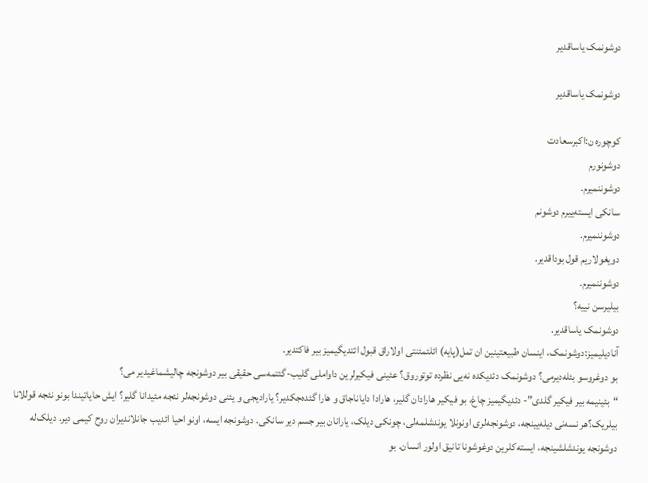دوشونمک یاساقدیر

دوشونمک یاساقدیر

کوچوره ن:اکبرسعادت
دوشونورم
دوشوننمیرم‌.
سانکی‌ ایسته‌ییرم‌ دوشونم
دوشوننمیرم‌.
دویغولاریم‌ قول‌ بوداقدیر.
دوشوننمیرم‌.
بیلیرسن‌ نییه‌؟
دوشونمک‌ یاساقدیر.
آنادیلیمیز:دوشونمک، اینسان طبیعتینین ان تمل(پایه) ائلئمئنتی اولاراق قبول ائتدیگیمیز بیر فاکتدیر.
بو دوغروسو بئله‌دیرمی؟ دوشونمک دئدیکده نه‌یی نظرده توتوروق؟ عئینی فیکیرلرین داواملی گلیب-گئتمه‌سی حقیقی بیر دوشونجه چالیشماغیدیر می؟
“بئینیمه بیر فیکیر گلدی”- دئدیگیمیز چاغ، بو فیکیر هارادان گلیر، هارادا دایاناجاق و هارا گئده‌جکدیر؟ یارادیجی و یئنی دوشونجه‌لر نئجه مئیدانا گلیر؟ ایش حایاتیندا بونو نئجه قوللانا بیلریک؟هر نسه‌نی دیله‌یینجه، دوشونجه‌لری اونونلا یوندشلمه‌لی‌، چونکی دیلک، یارانان بیر جسم دیر سانکی. دوشونجه ایسه، اونو احیا ائدیب جانلاندیران روح کیمی دیر. دیلک‌له دوشونجه یوندشلشینجه، ایسته‌کلرین دوغوشونا تانیق اولور انسان. بو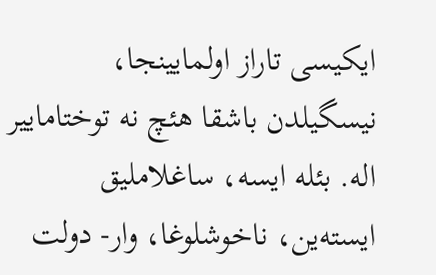ایکیسی تاراز اولمایینجا، نیسگیلدن باشقا هئچ نه توختاماییر اله. بئله ایسه، ساغلاملیق ایسته‌ین، ناخوشلوغا، وار- دولت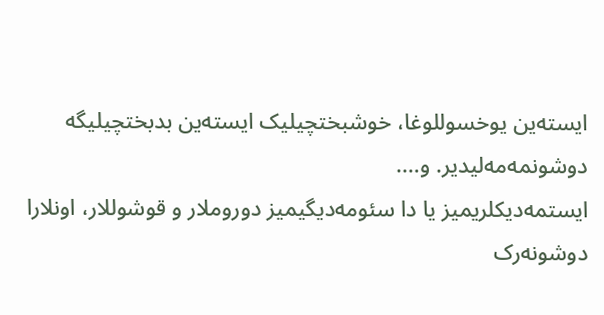ایسته‌ین یوخسوللوغا، خوشبختچیلیک ایسته‌ین بدبختچیلیگه دوشونمه‌مه‌لیدیر. و….
ایستمه‌دیکلریمیز یا دا سئومه‌دیگیمیز دوروملار و قوشوللار، اونلارا دوشونه‌رک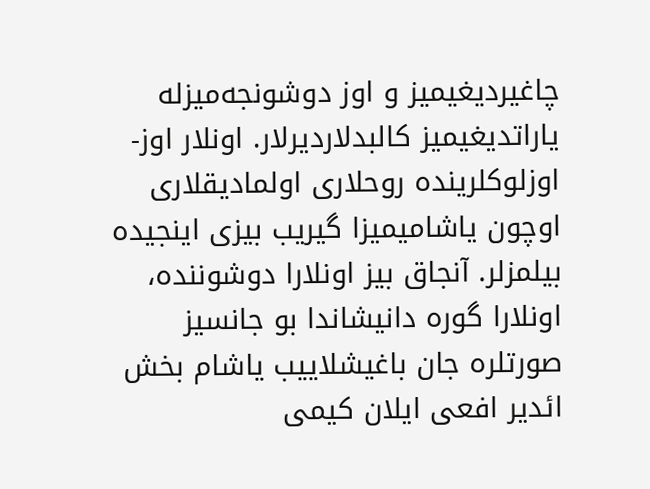چاغیردیغیمیز و اوز دوشونجه‌میزله یاراتدیغیمیز کالبدلاردیرلار. اونلار اوز- اوزلوکلرینده روحلاری اولمادیقلاری اوچون یاشامیمیزا گیریب بیزی اینجیده بیلمزلر. آنجاق بیز اونلارا دوشوننده، اونلارا گوره دانیشاندا بو جانسیز صورتلره جان باغیشلاییب یاشام بخش ائدیر افعی ایلان کیمی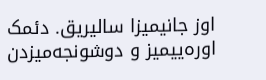اوز جانیمیزا سالیریق. دئمک اوره‌ییمیز و دوشونجه‌میزدن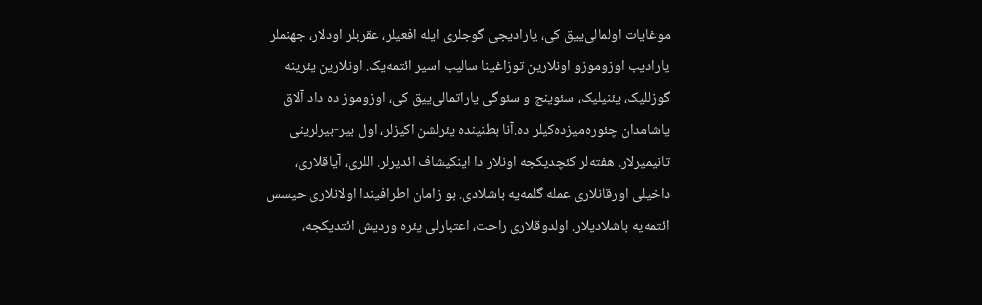موغایات اولمالی‌ییق کی، یارادیجی گوجلری ایله افعیلر، عقربلر اودلار، جهنملر یارادیب اوزوموزو اونلارین توزاغینا سالیب اسیر ائتمه‌یک. اونلارین یئرینه گوزللیک، یئنیلیک، سئوینج و سئوگی یاراتمالی‌ییق کی، اوزوموز ده داد آلاق یاشامدان چئوره‌میزده‌کیلر ده.آنا بطنینده یئرلشن اکیزلر، اول بیر-بیرلرینی تانیمیرلار. هفته‌لر کئچدیکجه اونلار دا اینکیشاف ائدیرلر. اللری، آیاقلاری، داخیلی اورقانلاری عمله گلمه‌یه باشلادی. بو زامان اطرافیندا اولانلاری حیسس ائتمه‌یه باشلادیلار. اولدوقلاری راحت، اعتبارلی یئره وردیش ائتدیکجه،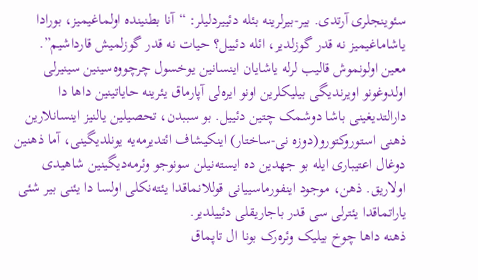سئوینجلری آرتدی. بیر-بیرلرینه بئله دئییردلیلر: “آنا بطنینده اولماغیمیز، بورادا یاشاماغیمیز نه قدر گوزلدیر، ائله دئییل؟ حیات نه قدر گوزلمیش قارداشیم”.
معین اولونموش قالیب لرله یاشایان اینسانین یوخسول چرچووه‌سینین سینیرلی اولدوغونو اویرندیگی بیلیکلرین اونو ایره‌لی آپارماق یئرینه حایاتینین داها دا دارالتدیغینی باشا دوشمک چتین دئییل. بو سببدن، تحصیلین یالنیز اینسانلارین ذهنی استوروکتورو(دوزه نی-ساختار) اینکیشاف ائتدیرمه‌یه یونلدیگینی، آما ذهنین دوغال اعتیباری ایله بو جهدین ده ایسته‌نیلن سونوجو وئرمه‌دیگینین شاهیدی اولاریق. ذهن، موجود اینفورماسییانی قوللانماقدا یئته‌نکلی اولسا دا یئنی بیر شئی یاراتماقدا یئترلی سی قدر باجاریقلی دئییلدیر.
ذهنه داها چوخ بیلیک وئره‌رک بونا ال تاپماق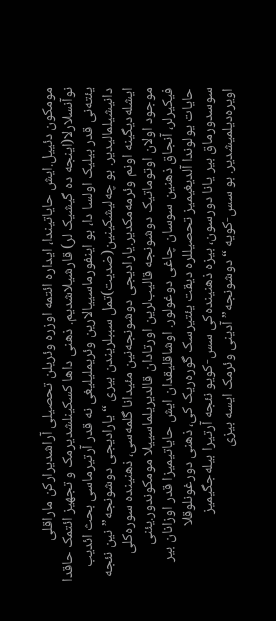مومکون دئییل.ایش حایاتیندا، ایداره ائتمه اوزره وئریلن تحصیلی آراشدیرارکن ماراقلی نوآنسلارلا(اینجه ده گیشیک لر) قارشیلاشدیم. ذهنی داها کسکینلشدیرمک و تجهیز ائتمک حاقدا یئته‌نی قدر بیلیک اولسا دا، بو اینفورماسییالارین وئریملیلیغی نه قدر آرتیرماسی بحث ائدیب دانیشیلمالیدیر. بو چه‌لیشکینین(ضدیت)تمل سببلریندن بیری “یارادیجی دوشونجه”نین نئجه ایشله‌دیگینه اونم وئرمه‌مکدیر.یارادیجی دوشونجه‌نین مئیدانا گلمه‌سی، ذهنینده سوره‌کلی موجود اولان اوتوماتیک دوشونجه قالیب‌لرین اورتادان قالدیریلماسییلا مومکوندور.یئنی فیکیرلر، آنجاق ذهنین سوسان چاغی دوغولور. اوشاقلیقدان ایش حایاتیمیزا قدر اوزانان بیر حایات یولوندا آلدیغیمیز تحصیللره دیقت یئتیرسک گوره‌ریک کی، ذهنی دورغونلوقلا سوسدورماق بیر یانا دورسون، بیزه ذهنینده‌کی سس-کویو نئجه آرتیرا بیله‌جگیمیز اویره‌دیلمیشدیر. بو سس-کویه “دوشونجه” آدینی وئرمک ایسه بیزی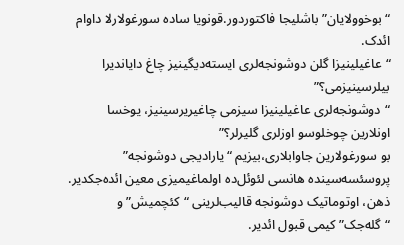“بوخوولایان” باشلیجا فاکتوردور.قونویا ساده سورغولارلا داوام ائدک.
“عاغیلینیزا گلن دوشونجه‌لری ایسته‌دیگینیز چاغ دایاندیرا بیلرسینیزمی؟”
“دوشونجه‌لری عاغیلینیزا سیزمی چاغیریرسینیز، یوخسا اونلارین چوخلوسو اوزلری گلیرلر؟”
بو سورغولارین جاوابلاری،بیزیم “یارادیجی دوشونجه” پروسئسه‌سینده هانسی لئوئل‌ده اولماغیمیزی معین ائده‌جکدیر.
ذهن، اوتوماتیک دوشونجه قالیب‌لرینی “کئچمیش” و “گله‌جک” کیمی قبول ائدیر.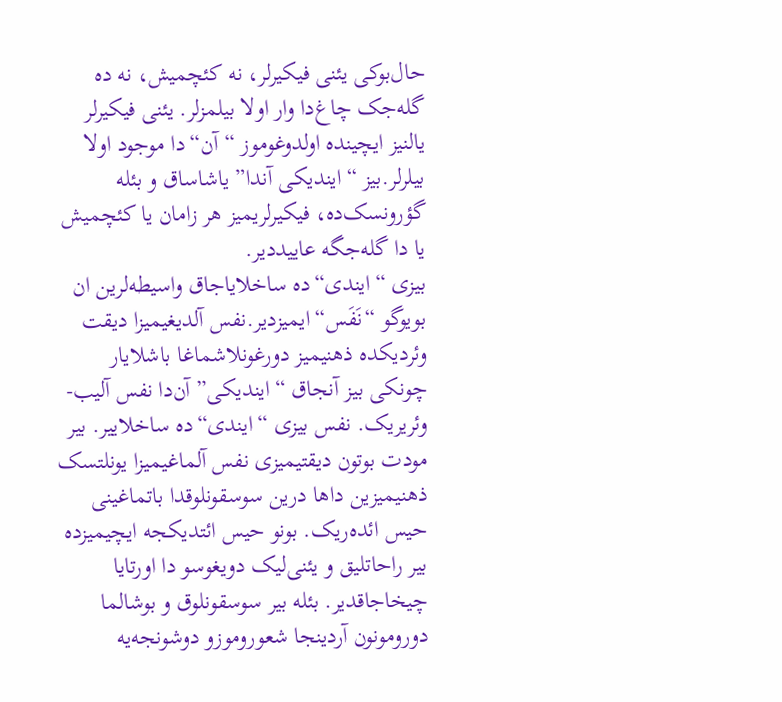حال‌بوکی یئنی فیکیرلر، نه کئچمیش، نه ده گله‌جک چاغ‌دا وار اولا بیلمزلر. یئنی فیکیرلر یالنیز ایچینده اولدوغوموز “آن“دا موجود اولا بیلرلر.بیز “ایندیکی آندا” یاشاساق و بئله گؤرونسک‌ده، فیکیرلریمیز هر زامان یا کئچمیش یا دا گله‌جگه عاییددیر.
بیزی “ایندی“ده ساخلایاجاق واسیطه‌لرین ان بویوگو “نَفَس“ایمیزدیر.نفس آلدیغیمیزا دیقت وئردیکده ذهنیمیز دورغونلاشماغا باشلایار چونکی بیز آنجاق “ایندیکی” آن‌دا نفس آلیب-وئریریک. نفس بیزی “ایندی“ده ساخلاییر. بیر مودت بوتون دیقتیمیزی نفس آلماغیمیزا یونلتسک ذهنیمیزین داها درین سوسقونلوقدا باتماغینی حیس ائده‌ریک. بونو حیس ائتدیکجه ایچیمیزده بیر راحاتلیق و یئنی‌لیک دویغوسو دا اورتایا چیخاجاقدیر. بئله بیر سوسقونلوق و بوشالما دورومونون آردینجا شعوروموزو دوشونجه‌یه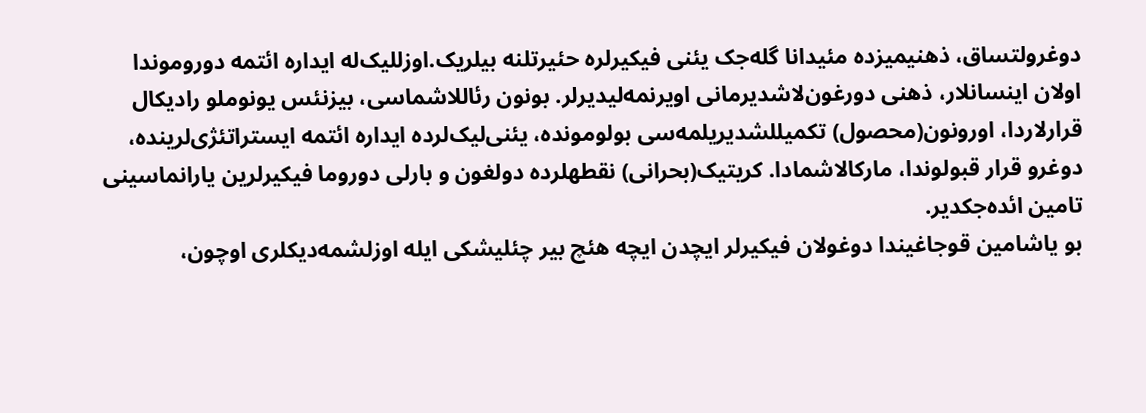دوغرولتساق، ذهنیمیزده مئیدانا گله‌جک یئنی فیکیرلره حئیرتلنه بیلریک.اوزللیک‌له ایداره ائتمه دوروموندا اولان اینسانلار، ذهنی دورغون‌لاشدیرمانی اویرنمه‌لیدیرلر. بونون رئاللاشماسی، بیزنئس یونوملو رادیکال قرارلاردا، اورونون(محصول) تکمیللشدیریلمه‌سی بولومونده، یئنی‌لیک‌لرده ایداره ائتمه ایستراتئژی‌لرینده، دوغرو قرار قبولوندا، مارکالاشمادا. کریتیک(بحرانی) نقطهلرده دولغون و بارلی دوروما فیکیرلرین یارانماسینی تامین ائده‌جکدیر.
بو یاشامین قوجاغیندا دوغولان فیکیرلر ایچدن ایچه هئچ بیر چئلیشکی ایله اوزلشمه‌دیکلری اوچون،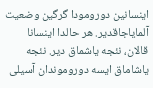اینسانین دورومو‌دا گرگین وضعیت آلمایاجاقدیر. هر حالدا اینسانا قالان، نئجه یاشماق دیر. نئجه یاشاماق ایسه دوروموندان آسیلی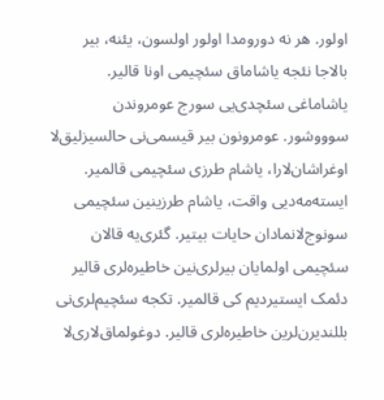اولور. هر نه دورومدا اولور اولسون، یئنه، بیر بالاجا نئجه یاشاماق سئچیمی اونا قالیر. یاشاماغی سئچدی‌یی سورج عومروندن سوووشور. عومرونون بیر قیسمی‌نی حالسیز‌لیق‌لا اوغراشان‌لارا، یاشام طرزی سئچیمی قالمیر. ایسته‌مه‌دیی واقت، یاشام طرزینین سئچیمی سونوج‌لانمادان حایات بیتیر. گئری‌یه قالان سئچیمی اولمایان بیرلری‌نین خاطیره‌لری قالیر دئمک ایستیردیم کی قالمیر. تکجه سئچیم‌لری‌نی بللندیرن‌لرین خاطیره‌لری قالیر. دوغولماق‌لاری‌لا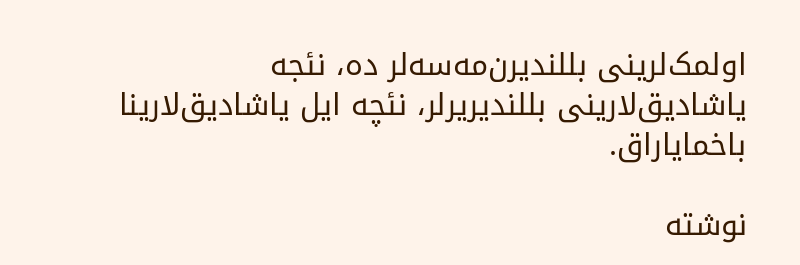اولمک‌لرینی بللندیرن‌مه‌سه‌لر ده، نئجه یاشادیق‌لارینی بللندیریرلر، نئچه ایل یاشادیق‌لارینا باخمایاراق.

نوشته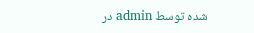شده توسط admin در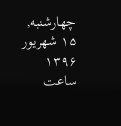چهارشنبه, ۱۵ شهریور ۱۳۹۶ ساعت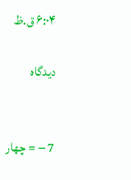۶:۰۴ ق.ظ

دیدگاه


7 − = چهار